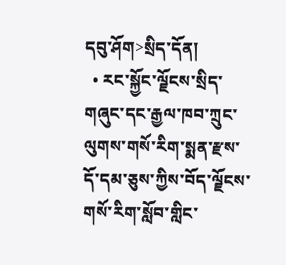དབུ་ཤོག>སྲིད་དོན།
  • རང་སྐྱོང་ལྗོངས་སྲིད་གཞུང་དང་རྒྱལ་ཁབ་ཀྲུང་ལུགས་གསོ་རིག་སྨན་རྫས་དོ་དམ་ཅུས་ཀྱིས་བོད་ལྗོངས་གསོ་རིག་སློབ་གླིང་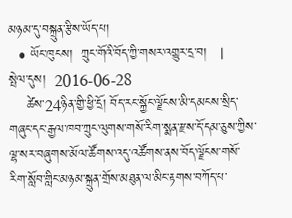མཉམ་དུ་བསྐྲུན་རྩིས་ཡོད་པ།
  • ཡོང་ཁུངས།  ཀྲུང་གོའི་བོད་ཀྱི་གསར་འགྱུར་དྲ་བ།   |     སྤེལ་དུས།  2016-06-28
    ཚེས་24ཉིན་གྱི་ཕྱི་དྲོ། བོད་རང་སྐྱོང་ལྗོངས་མི་དམངས་སྲིད་གཞུང་དང་རྒྱལ་ཁབ་ཀྲུང་ལུགས་གསོ་རིག་སྨན་རྫས་དོ་དམ་ཅུས་ཀྱིས་ལྷ་སར་བཞུགས་མོལ་ཚོགས་འདུ་འཚོགས་ནས་བོད་ལྗོངས་གསོ་རིག་སློབ་གླིང་མཉམ་སྐྲུན་གྲོས་མཐུན་ལ་མིང་རྟགས་བཀོད་པ་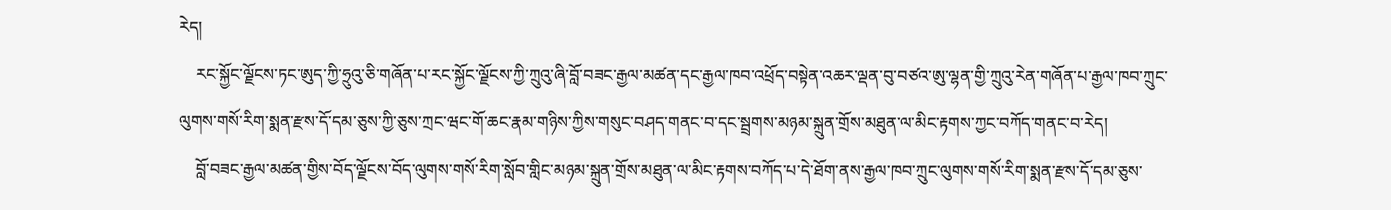རེད།
    རང་སྐྱོང་ལྗོངས་ཏང་ཨུད་ཀྱི་ཧྲུའུ་ཅི་གཞོན་པ་རང་སྐྱོང་ལྗོངས་ཀྱི་ཀྲུའུ་ཞི་བློ་བཟང་རྒྱལ་མཚན་དང་རྒྱལ་ཁབ་འཕྲོད་བསྟེན་འཆར་ལྡན་བུ་བཙའ་ཨུ་ལྷན་གྱི་ཀྲུའུ་རེན་གཞོན་པ་རྒྱལ་ཁབ་ཀྲུང་ལུགས་གསོ་རིག་སྨན་རྫས་དོ་དམ་ཅུས་ཀྱི་ཅུས་ཀྲང་ཝང་གོ་ཆང་རྣམ་གཉིས་ཀྱིས་གསུང་བཤད་གནང་བ་དང་སྦྲགས་མཉམ་སྐྲུན་གྲོས་མཐུན་ལ་མིང་རྟགས་ཀྱང་བཀོད་གནང་བ་རེད།
    བློ་བཟང་རྒྱལ་མཚན་གྱིས་བོད་ལྗོངས་བོད་ལུགས་གསོ་རིག་སློབ་གླིང་མཉམ་སྐྲུན་གྲོས་མཐུན་ལ་མིང་རྟགས་བཀོད་པ་དེ་ཐོག་ནས་རྒྱལ་ཁབ་ཀྲུང་ལུགས་གསོ་རིག་སྨན་རྫས་དོ་དམ་ཅུས་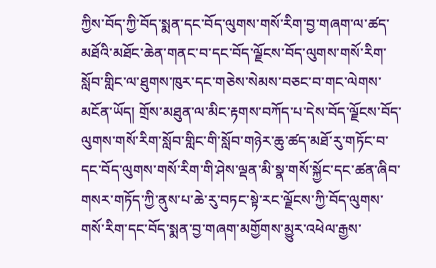ཀྱིས་བོད་ཀྱི་བོད་སྨན་དང་བོད་ལུགས་གསོ་རིག་བྱ་གཞག་ལ་ཚད་མཐོའི་མཐོང་ཆེན་གནང་བ་དང་བོད་ལྗོངས་བོད་ལུགས་གསོ་རིག་སློབ་གླིང་ལ་ཐུགས་ཁུར་དང་གཅེས་སེམས་བཅང་བ་གང་ལེགས་མངོན་ཡོད། གྲོས་མཐུན་ལ་མིང་རྟགས་བཀོད་པ་དེས་བོད་ལྗོངས་བོད་ལུགས་གསོ་རིག་སློབ་གླིང་གི་སློབ་གཉེར་ཆུ་ཚད་མཐོ་རུ་གཏོང་བ་དང་བོད་ལུགས་གསོ་རིག་གི་ཤེས་ལྡན་མི་སྣ་གསོ་སྐྱོང་དང་ཚན་ཞིབ་གསར་གཏོད་ཀྱི་ནུས་པ་ཆེ་རུ་བཏང་སྟེ་རང་ལྗོངས་ཀྱི་བོད་ལུགས་གསོ་རིག་དང་བོད་སྨན་བྱ་གཞག་མགྱོགས་མྱུར་འཕེལ་རྒྱས་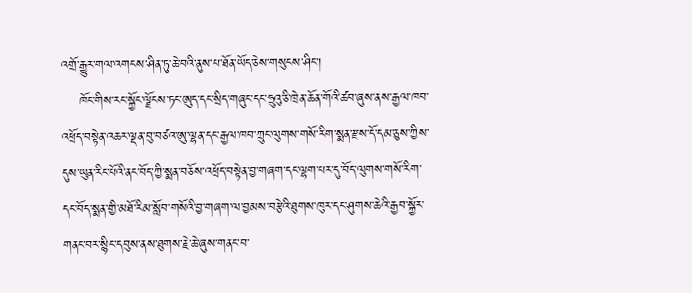འགྲོ་རྒྱུར་གལ་འགངས་ཤིན་ཏུ་ཆེ་བའི་ནུས་པ་ཐོན་ཡོད་ཅེས་གསུངས་ཤིང་།
    ཁོང་གིས་རང་སྐྱོང་ལྗོངས་ཏང་ཨུད་དང་སྲིད་གཞུང་དང་ཧྲུའུ་ཅི་ཁྲེན་ཆོན་གོའི་ཚབ་ཞུས་ནས་རྒྱལ་ཁབ་འཕྲོད་བསྟེན་འཆར་ལྡན་བུ་བཙའ་ཨུ་ལྷན་དང་རྒྱལ་ཁབ་ཀྲུང་ལུགས་གསོ་རིག་སྨན་རྫས་དོ་དམ་ཅུས་ཀྱིས་དུས་ཡུན་རིང་པོའི་ནང་བོད་ཀྱི་སྨན་བཅོས་འཕྲོད་བསྟེན་བྱ་གཞག་དང་ལྷག་པར་དུ་བོད་ལུགས་གསོ་རིག་དང་བོད་སྨན་གྱི་མཐོ་རིམ་སློབ་གསོའི་བྱ་གཞག་ལ་བྱམས་བརྩེའི་ཐུགས་ཁུར་དང་ཤུགས་ཆེའི་རྒྱབ་སྐྱོར་གནང་བར་སྙིང་དབུས་ནས་ཐུགས་རྗེ་ཆེ་ཞུས་གནང་བ་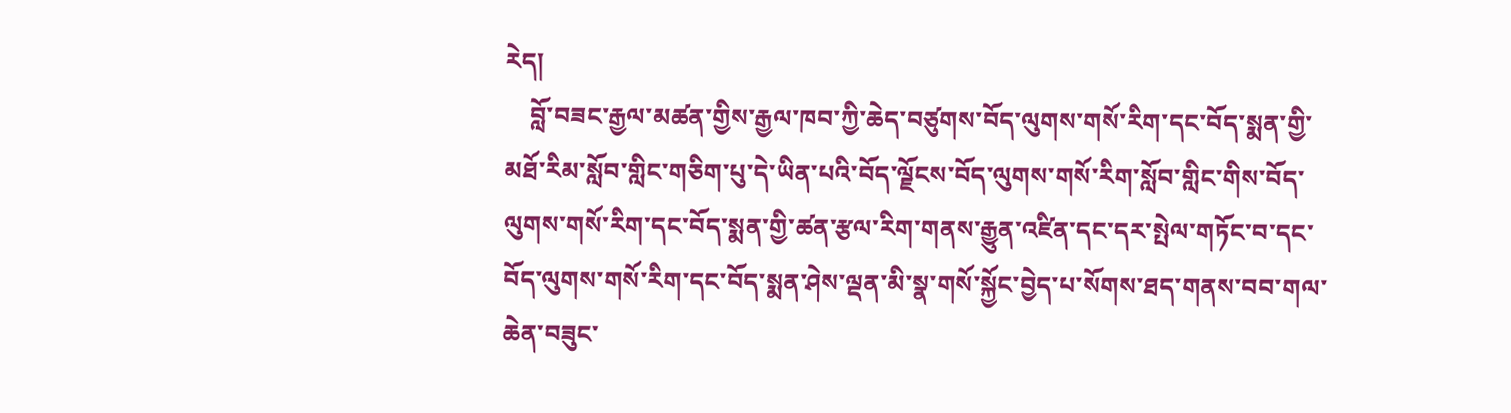རེད།
    བློ་བཟང་རྒྱལ་མཚན་གྱིས་རྒྱལ་ཁབ་ཀྱི་ཆེད་བཙུགས་བོད་ལུགས་གསོ་རིག་དང་བོད་སྨན་གྱི་མཐོ་རིམ་སློབ་གླིང་གཅིག་པུ་དེ་ཡིན་པའི་བོད་ལྗོངས་བོད་ལུགས་གསོ་རིག་སློབ་གླིང་གིས་བོད་ལུགས་གསོ་རིག་དང་བོད་སྨན་གྱི་ཚན་རྩལ་རིག་གནས་རྒྱུན་འཛིན་དང་དར་སྤེལ་གཏོང་བ་དང་བོད་ལུགས་གསོ་རིག་དང་བོད་སྨན་ཤེས་ལྡན་མི་སྣ་གསོ་སྐྱོང་བྱེད་པ་སོགས་ཐད་གནས་བབ་གལ་ཆེན་བཟུང་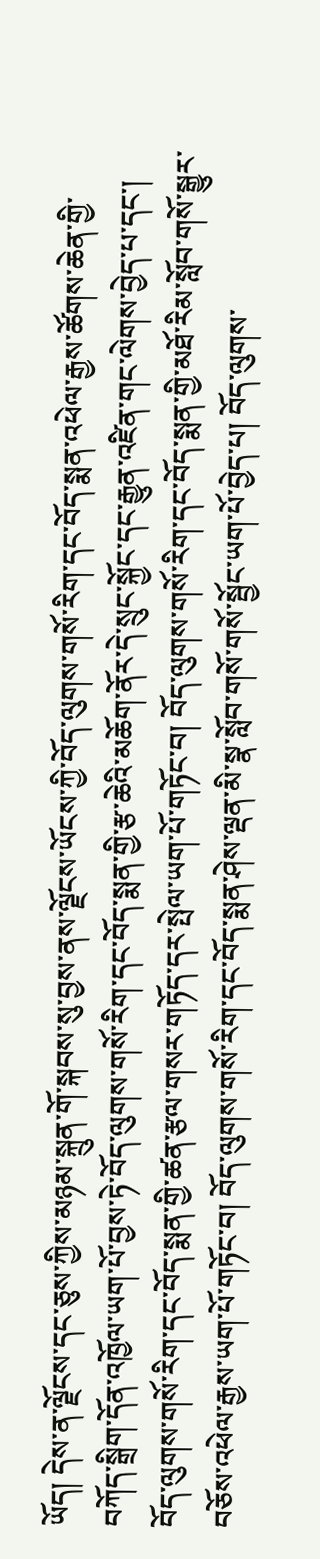ཡོད། དེས་ན་ལྗོངས་དང་ཅུས་ཀྱིས་མཉམ་སྐྲུན་གོ་སྐབས་སུ་བྱས་ནས་ལྗོངས་ཡོངས་ཀྱི་བོད་ལུགས་གསོ་རིག་དང་བོད་སྨན་འཕེལ་རྒྱས་ཚོགས་ཆེན་གྱི་བཀོད་སྒྲིག་དོན་འཁྱོལ་ཡག་པོ་བྱས་ཏེ་བོད་ལུགས་གསོ་རིག་དང་བོད་སྨན་གྱི་རྩ་ཆེའི་མཆོག་ནོར་དེ་སྲུང་སྐྱོང་དང་རྒྱུན་འཛིན་གང་ལེགས་བྱེད་པ་དང་། བོད་ལུགས་གསོ་རིག་དང་བོད་སྨན་གྱི་ཚན་རྩལ་གསར་གཏོད་དར་སྤེལ་ཡག་པོ་གཏོང་བ། བོད་ལུགས་གསོ་རིག་དང་བོད་སྨན་གྱི་མཐོ་རིམ་སློབ་གསོ་སྒྱུར་བཅོས་འཕེལ་རྒྱས་ཡག་པོ་གཏོང་བ། བོད་ལུགས་གསོ་རིག་དང་བོད་སྨན་ཤེས་ལྡན་མི་སྣ་སློབ་གསོ་གསོ་སྦྱོང་ཡག་པོ་བྱེད་པ། བོད་ལུགས་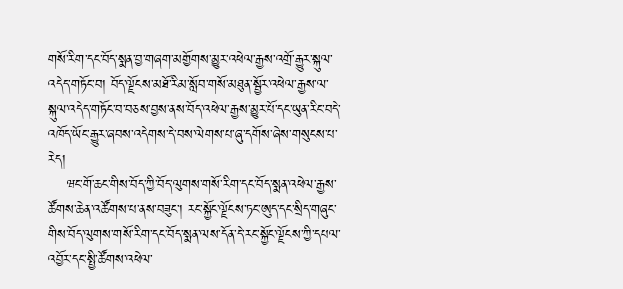གསོ་རིག་དང་བོད་སྨན་བྱ་གཞག་མགྱོགས་མྱུར་འཕེལ་རྒྱས་འགྲོ་རྒྱུར་སྐུལ་འདེད་གཏོང་བ། བོད་ལྗོངས་མཐོ་རིམ་སློབ་གསོ་མཐུན་སྦྱོར་འཕེལ་རྒྱས་ལ་སྐུལ་འདེད་གཏོང་བ་བཅས་བྱས་ནས་བོད་འཕེལ་རྒྱས་མྱུར་པོ་དང་ཡུན་རིང་བདེ་འཁོད་ཡོང་རྒྱུར་ཞབས་འདེགས་དེ་བས་ལེགས་པ་ཞུ་དགོས་ཞེས་གསུངས་པ་རེད།
    ཝང་གོ་ཆང་གིས་བོད་ཀྱི་བོད་ལུགས་གསོ་རིག་དང་བོད་སྨན་འཕེལ་རྒྱས་ཚོགས་ཆེན་འཚོགས་པ་ནས་བཟུང་། རང་སྐྱོང་ལྗོངས་ཏང་ཨུད་དང་སྲིད་གཞུང་གིས་བོད་ལུགས་གསོ་རིག་དང་བོད་སྨན་ལས་དོན་དེ་རང་སྐྱོང་ལྗོངས་ཀྱི་དཔལ་འབྱོར་དང་སྤྱི་ཚོགས་འཕེལ་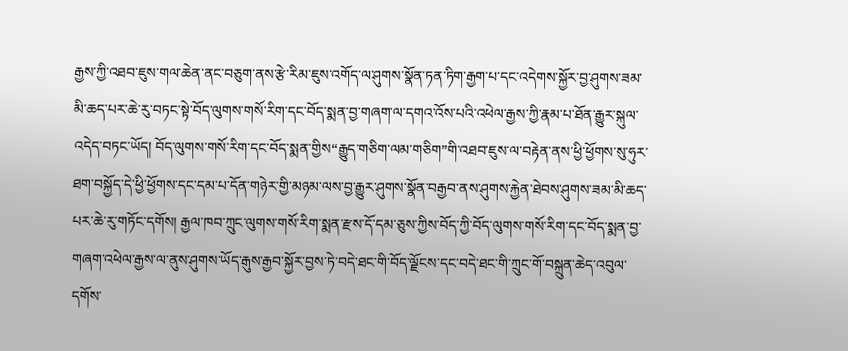རྒྱས་ཀྱི་འཐབ་ཇུས་གལ་ཆེན་ནང་བཅུག་ནས་རྩེ་རིམ་ཇུས་འགོད་ལ་ཤུགས་སྣོན་ཏན་ཏིག་རྒྱག་པ་དང་འདེགས་སྐྱོར་བྱ་ཤུགས་ཟམ་མི་ཆད་པར་ཆེ་རུ་བཏང་སྟེ་བོད་ལུགས་གསོ་རིག་དང་བོད་སྨན་བྱ་གཞག་ལ་དགའ་འོས་པའི་འཕེལ་རྒྱས་ཀྱི་རྣམ་པ་ཐོན་རྒྱུར་སྐུལ་འདེད་བཏང་ཡོད། བོད་ལུགས་གསོ་རིག་དང་བོད་སྨན་གྱིས“རྒྱུད་གཅིག་ལམ་གཅིག”གི་འཐབ་ཇུས་ལ་བརྟེན་ནས་ཕྱི་ཕྱོགས་སུ་ཧུར་ཐག་བསྐྱོད་དེ་ཕྱི་ཕྱོགས་དང་དམ་པ་དོན་གཉེར་གྱི་མཉམ་ལས་བྱ་རྒྱུར་ཤུགས་སྣོན་བརྒྱབ་ནས་ཤུགས་རྐྱེན་ཐེབས་ཤུགས་ཟམ་མི་ཆད་པར་ཆེ་རུ་གཏོང་དགོས། རྒྱལ་ཁབ་ཀྲུང་ལུགས་གསོ་རིག་སྨན་རྫས་དོ་དམ་ཅུས་ཀྱིས་བོད་ཀྱི་བོད་ལུགས་གསོ་རིག་དང་བོད་སྨན་བྱ་གཞག་འཕེལ་རྒྱས་ལ་ནུས་ཤུགས་ཡོད་རྒུས་རྒྱབ་སྐྱོར་བྱས་ཏེ་བདེ་ཐང་གི་བོད་ལྗོངས་དང་བདེ་ཐང་གི་ཀྲུང་གོ་བསྐྲུན་ཆེད་འབུལ་དགོས་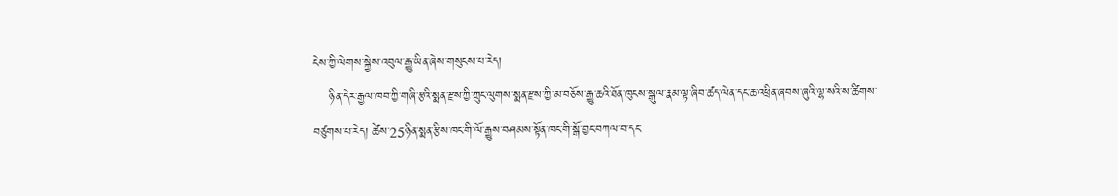ངེས་ཀྱི་ལེགས་སྐྱེས་འབུལ་རྒྱུ་ཡིན་ཞེས་གསུངས་པ་རེད།
    ཉིན་དེར་རྒྱལ་ཁབ་ཀྱི་གཞི་རྩའི་སྨན་རྫས་ཀྱི་ཀྲུང་ལུགས་སྨན་རྫས་ཀྱི་མ་བཅོས་རྒྱུ་ཆའི་ཐོན་ཁུངས་སྒུལ་རྣམ་ལྟ་ཞིབ་ཚད་ལེན་དང་ཆ་འཕྲིན་ཞབས་ཞུའི་ལྷ་སའི་ས་ཚིགས་བཙུགས་པ་རེད། ཚེས་25ཉིན་སྨན་རྩིས་ཁང་གི་ལོ་རྒྱུས་བཤམས་སྟོན་ཁང་གི་སྒོ་བྱང་བཀལ་བ་དང་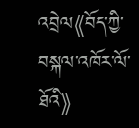འབྲེལ《བོད་ཀྱི་བསྐལ་འཁོར་ལོ་ཐོའི》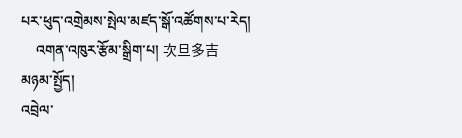པར་ཕུད་འགྲེམས་སྤེལ་མཛད་སྒོ་འཚོགས་པ་རེད།
    འགན་འཁུར་རྩོམ་སྒྲིག་པ། 次旦多吉
མཉམ་སྤྱོད།
འབྲེལ་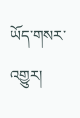ཡོད་གསར་འགྱུར།